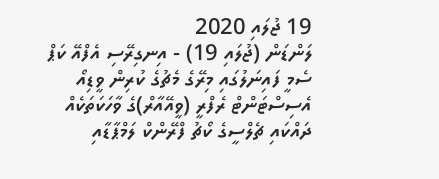19 ޖުލައި 2020
ލަންޑަން (ޖުލައި 19) - އިނގިރޭސި އެފްއޭ ކަޕް ސެމީ ފައިނަލުގައި މިރޭގެ މެޗުގެ ކުރިން ވީޑިއޯ އެސިސްޓަންޓް ރެފްރީ (ވީއޭއާރް)ގެ ވާހަކަތަކެއް ދައްކައި ޗެލްސީގެ ކޯޗު ފްރޭންކް ލަމްޕާޑާއި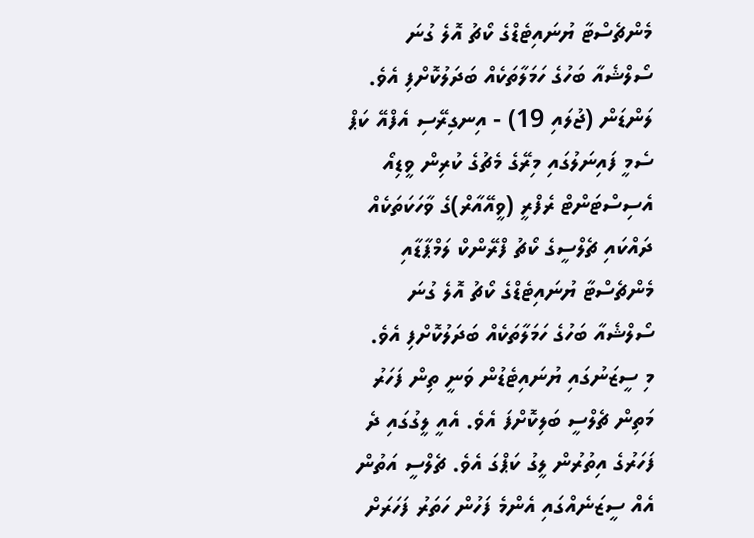މެންޗެސްޓާ ޔުނައިޓެޑްގެ ކޯޗު އޮލެ ގުނަ ސޯލްޝެއާ ބަހުގެ ހަމަލާތަކެއް ބަދަލުކޮށްފި އެވެ.
ލަންޑަން (ޖުލައި 19) - އިނގިރޭސި އެފްއޭ ކަޕް ސެމީ ފައިނަލުގައި މިރޭގެ މެޗުގެ ކުރިން ވީޑިއޯ އެސިސްޓަންޓް ރެފްރީ (ވީއޭއާރް)ގެ ވާހަކަތަކެއް ދައްކައި ޗެލްސީގެ ކޯޗު ފްރޭންކް ލަމްޕާޑާއި މެންޗެސްޓާ ޔުނައިޓެޑްގެ ކޯޗު އޮލެ ގުނަ ސޯލްޝެއާ ބަހުގެ ހަމަލާތަކެއް ބަދަލުކޮށްފި އެވެ.
މި ސީޒަނުގައި ޔުނައިޓެޑުން ވަނީ ތިން ފަހަރު މަތިން ޗެލްސީ ބަލިކޮށްފަ އެވެ. އެއީ ލީގުގައި ދެ ފަހަރުގެ އިތުރުން ލީގު ކަޕްގަ އެވެ. ޗެލްސީ އަތުން އެއް ސީޒަނެއްގައި އެންމެ ފަހުން ހަތަރު ފަހަރަށް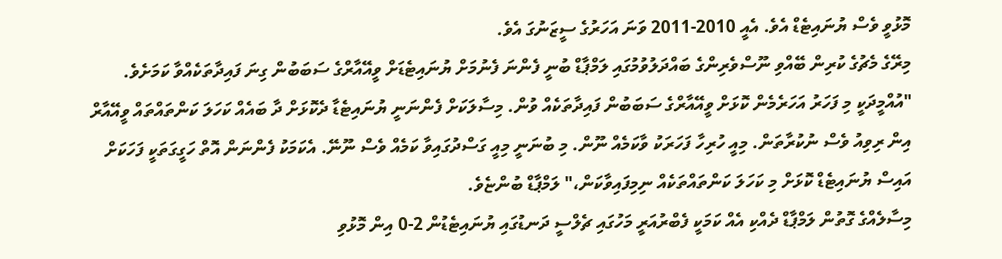މޮޅުވީ ވެސް ޔުނައިޓެޑް އެވެ. އެއީ 2010-2011 ވަނަ އަހަރުގެ ސީޒަނުގަ އެވެ.
މިރޭގެ މެޗުގެ ކުރިން ބޭއްވި ނޫސްވެރިންގެ ބައްދަލުވުމުގައި ލަމްޕާޑް ބުނީ ފެންނަ ފެނުމަށް ޔުނައިޓެޑަށް ވީއޭއާރްގެ ސަބަބުން ގިނަ ފައިދާތަކެއްވާ ކަމަށެވެ.
"އުއްމީދަކީ މި ފަހަރު އަހަރެމެން ކޮޅަށް ވީއޭއާރްގެ ސަބަބުން ފައިދާތަކެއް ވުން. މިސާލަކަށް ފެންނަނީ ޔުނައިޓެޑާ ދެކޮޅަށް ދާ ބައެއް ކަހަލަ ކަންތައްތައް ވީއޭއާރް އިން ރިވިއު ވެސް ނުކުރާތަން. މިއީ ހުރިހާ ފަހަރަކު ވާކަމެއް ނޫން. މި ބުނަނީ މިއީ ގަސްދުގައިވާ ކަމެއް ވެސް ނޫނޭ. އެކަމަކު ފެންނަން އޮތް ހަގީގަތަކީ ފަހަކަށް އައިސް ޔުނައިޓެޑް ކޮޅަށް މި ކަހަލަ ކަންތައްތަކެއް ނިމިފައިވާކަން،" ލަމްޕާޑް ބުންޏެވެ.
މިސާލެއްގެ ގޮތުން ލަމްޕާޑް ދެއްކި އެއް ކަމަކީ ފެބްރުއަރީ މަހުގައި ޗެލްސީ ދަނޑުގައި ޔުނައިޓެޑުން 2-0 އިން މޮޅުވި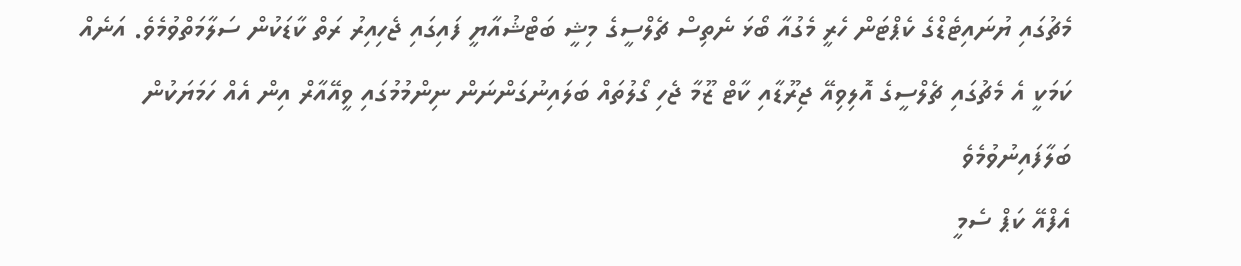މެޗުގައި ޔުނައިޓެޑްގެ ކެޕްޓަން ހެރީ މެގުއާ ބޯޅަ ނެތިސް ޗެލްސީގެ މިޝީ ބަޓްޝުއާޔީ ފައިގައި ޖެހިއިރު ރަތް ކާޑަކުން ސަލާމަތްވުމެވެ. އަނެއް ކަމަކީ އެ މެޗުގައި ޗެލްސީގެ އޮލިވިއޭ ޖިރޫޑާއި ކާޓް ޒޫމާ ޖެހި ގޯލުތައް ބަލައިނުގަންނަން ނިންމުމުގައި ވީއޭއާރް އިން އެއް ހަމަޔަކުން ބަލާފައިނުވުމެވެ
އެފްއޭ ކަޕް ސެމީ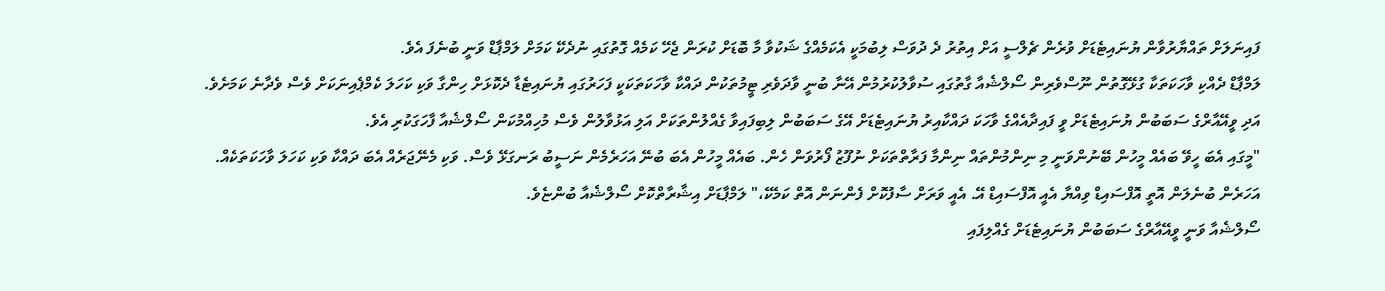ފައިނަލަށް ތައްޔާރުވާން ޔުނައިޓެޑަށް ވުރެން ޗެލްސީ އަށް އިތުރު ދެ ދުވަސް ލިބުމަކީ އެކަމެއްގެ ޝަކުވާ މާ ބޮޑަށް ކުރަން ޖެހޭ ކަމެއް ގޮތުގައި ނުދެކޭ ކަމަށް ލަމްޕާޑް ވަނީ ބުނެފަ އެވެ.
ލަމްޕާޑް ދެއްކި ވާހަކަތަކާ ގުޅޭގޮތުން ނޫސްވެރިން ސޯލްޝެއާ ގާތުގައި ސުވާލުކުރުމުން އޭނާ ބުނީ ވާދަވެރި ޓީމުތަކުން ދައްކާ ވާހަކަތަކަކީ ފަހަރުގައި ޔުނައިޓެޑާ ދެކޮޅަށް ހިންގާ ވަކި ކަހަލަ ކެމްޕެއިނަކަށް ވެސް ވެދާނެ ކަމަށެވެ. އަދި ވީއޭއާރްގެ ސަބަބުން ޔުނައިޓެޑަށް ވީ ފައިދާއެއްގެ ވާހަކަ ދައްކާއިރު ޔުނައިޓެޑަށް އޭގެ ސަބަބުން ލިބިފައިވާ ގެއްލުންތަކަށް އަލި އަޅުވާލުން ވެސް މުހިއްމުކަން ސޯލްޝެއާ ފާހަގަކުރި އެވެ.
"މީގައި އެބަ ހީވޭ ބައެއް މީހުން ބޭނުންވަނީ މި ނިންމުންތައް ނިންމާ ފަރާތްތަކަށް ނުފޫޒު ފޯރުވަން ހެން. ބައެއް މީހުން އެބަ ބުނޭ އަހަރެމެން ނަސީބު ރަނގަޅޭ ވެސް. ވަކި މެނޭޖަރެއް އެބަ ދައްކާ ވަކި ކަހަލަ ވާހަކަތަކެއް. އަހަރެން ބުނެލަން އޮތީ އޮފްސައިޑް ވިއްޔާ އެއީ އޮފްސައިޑް އޭ. އެއީ ވަރަށް ސާފުކޮށް ފެންނަން އޮތް ކަމެކޭ،" ލަމްޕާޑަށް އިޝާރާތްކޮށް ސޯލްޝެއާ ބުންޏެވެ.
ސޯލްޝެއާ ވަނީ ވީއޭއާރްގެ ސަބަބުން ޔުނައިޓެޑަށް ގެއްލިފައި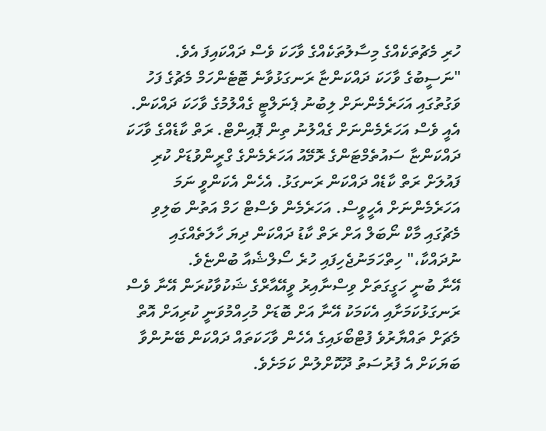ހުރި މެޗުތަކެއްގެ މިސާލުތަކެއްގެ ވާހަކަ ވެސް ދައްކައިފަ އެވެ.
"ނަސީބުގެ ވާހަކަ ދައްކަންޏާ ރަނގަޅުވާނެ ޓޮޓެންހަމް މެޗުގެ ފަހު ވަގުތުގައި އަހަރެމެންނަށް ލިބުނު ޕެނަލްޓީ ގެއްލުމުގެ ވާހަކަ ދައްކަން. އެއީ ވެސް އަހަރެމެންނަށް ގެއްލުނު ތިން ޕޮއިންޓް. ރަތް ކާޑެއްގެ ވާހަކަ ދައްކަންޏާ ސައުތެމްޓަންގެ ރޮމޭއު އަހަރެމެންގެ ގްރީންވުޑަށް ކުރި ފައުލަށް ރަތް ކާޑެއް ދައްކަން ރަނގަޅު. އެހެން އެކަންވީ ނަމަ އަހަރެމެންނަށް އެހީވީސް. އަހަރެމެން ވެސްޓް ހަމް އަތުން ބަލިވި މެޗުގައި މާކް ނޯބަލް އަށް ރަތް ކާޑު ދައްކަން ދިޔަ ހާލަތެއްގައި ނުދައްކާ،" ހިތްހަމަނުޖެހިފައި ހުރެ ސޯލްޝެއާ ބުންޏެވެ.
އޭނާ ބުނީ ހަގީގަތަށް ވިސްނާއިރު ވީއޭއާރްގެ ޝަކުވާކުރަން އޭނާ ވެސް ރަނގަޅުކަމަށާއި އެކަމަކު އޭނާ އަށް ބޮޑަށް މުހިއްމުވަނީ ކުރިއަށް އޮތް މެޗަށް ތައްޔާރުވެ ފުޓްބޯޅައިގެ އެހެން ވާހަކަތައް ދައްކަން ބޭނުންވާ ބަޔަކަށް އެ ފުރުސަތު ދޫކޮށްލުން ކަމަށެވެ.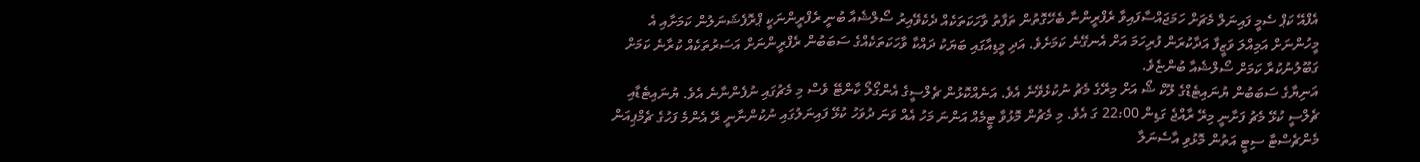އެފްއޭ ކަޕް ސެމީ ފައިނަލް މެޗަށް ހަމަޖައްސާފައިވާ ރެފްރީންނާ ބެހޭގޮތުން ތަފާތު ވާހަކަތަކެއް ދެކެވޭއިރު ސޯލްޝެއާ ބުނީ ރެފްރީންނަކީ ޕްރޮފެޝަނަލުން ކަމަށާއި އެ މީހުންނަށް އަމިއްލަ ވަޒީފާ އަދާކުރަން ފުރިހަމަ އަށް އެނގޭނެ ކަމަށެވެ. އަދި މީޑިއާގައި ބަޔަކު ދައްކާ ވާހަކަތަކެއްގެ ސަބަބުން ރެފްރީންނަށް އަސަރުތަކެއް ކުރާނެ ކަމަށް ގަބޫލުނުކުރާ ކަމަށް ސޯލްޝެއާ ބުންޏެވެ.
އަނިޔާގެ ސަބަބުން ޔުނައިޓެޑްގެ ލޫކް ޝޯ އަށް މިރޭގެ މެޗު ނުކުޅެވޭނެ އެވެ. އަނެއްކޮޅުން ޗެލްސީގެ އެންގޯލޯ ކާންޓޭ ވެސް މި މެޗުގައި ނުފެންނާނެ އެވެ. ޔުނައިޓެޑާއި ޗެލްސީ ކުޅޭ މެޗު ފަށާނީ މިރޭ ރާއްޖެ ގަޑިން 22:00 ގަ އެވެ. މި މެޗުން މޮޅުވާ ޓީމެއް އަންނަ މަހު އެއް ވަނަ ދުވަހު ކުޅޭ ފައިނަލުގައި ނުކުންނާނީ ރޭ އެންމެ ފަހުގެ ޗެމްޕިއަން މެންޗެސްޓާ ސިޓީ އަތުން މޮޅުވި އާސެނަލާ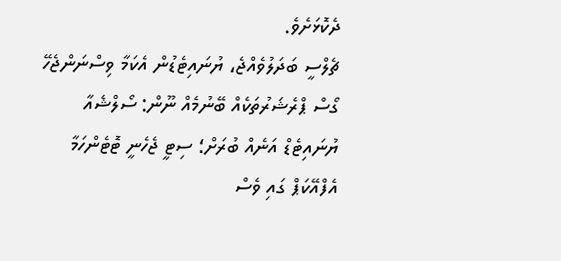ދެކޮޅަށެވެ.
ޗެލްސީ ބަދަލުވެއްޖެ، ޔުނައިޓެޑުން އެކަމާ ވިސްނަންޖެހޭ
ގޯސް ޕްރެޝަރުތަކެއް ބޭނުމެއް ނޫން: ސޯލްޝެއާ
ޔުނައިޓެޑް އަނެއް ބުރަށް؛ ސިޓީ ޖެހެނީ ޓޮޓެންހަމާ
އެފްއޭކަޕް ގައި ވެސް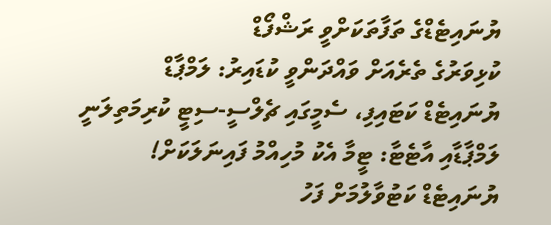ޔުނައިޓެޑްގެ ތަފާތަކަށްވީ ރަޝްފޯޑް
ކުޅިވަރުގެ ތެރެއަށް ވައްދަންވީ ކުޑައިރު: ލަމްޕާޑް
ޔުނައިޓެޑް ކަޓައިފި، ސެމީގައި ޗެލްސީ-ސިޓީ ކުރިމަތިލަނީ
ލަމްޕާޑާއި އާޓެޓާ: ޓީމާ އެކު މުހިއްމު ފައިނަލަކަށް!
ޔުނައިޓެޑް ކަޓުވާލުމަށް ފަހު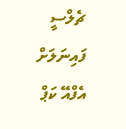ޗެލްސީ ފައިނަލަށް
އެފްއޭ ކަޕް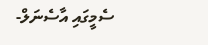ސެމީގައި އާސެނަލް-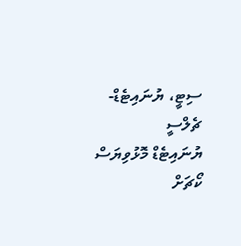ސިޓީ، ޔުނައިޓެޑް-ޗެލްސީ
ޔުނައިޓެޑް މޮޅުވިޔަސް ކޯޗަށް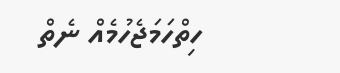ހިތްހަމަޖެހުމެއް ނެތް